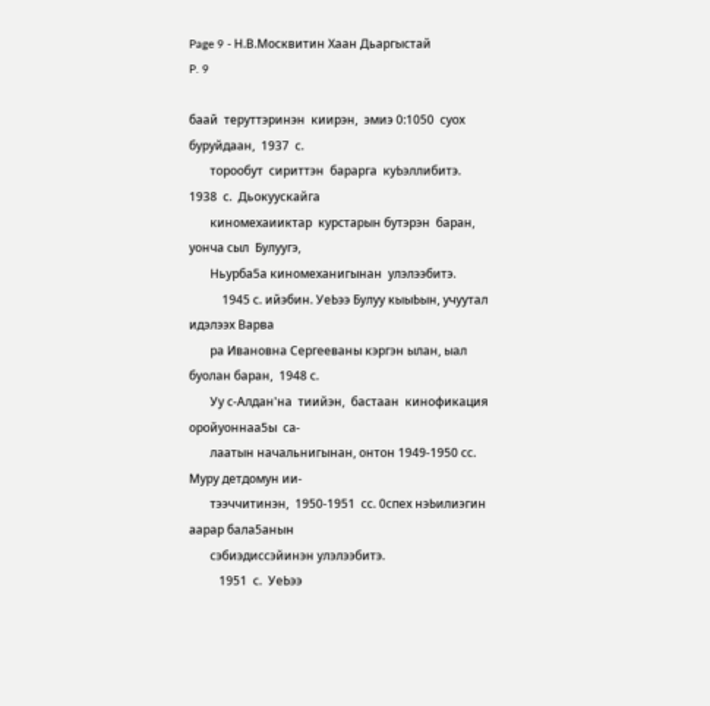Page 9 - Н.В.Москвитин Хаан Дьаргыстай
P. 9

баай  теруттэринэн  киирэн,  эмиэ 0:1050  суох буруйдаан,  1937  с.
       торообут  сириттэн  барарга  куЬэллибитэ.  1938  с.  Дьокуускайга
       киномехаииктар  курстарын бутэрэн  баран, уонча сыл  Булуугэ,
       Ньурба5а киномеханигынан  улэлээбитэ.
           1945 с. ийэбин. УеЬээ Булуу кыыЬын, учуутал идэлээх Варва
       ра Ивановна Сергееваны кэргэн ылан, ыал буолан баран,  1948 с.
       Уу с-Алдан'на  тиийэн,  бастаан  кинофикация  оройуоннаа5ы  са-
       лаатын начальнигынан, онтон 1949-1950 сс. Муру детдомун ии-
       тээччитинэн,  1950-1951  сс. 0спех нэЬилиэгин аарар бала5анын
       сэбиэдиссэйинэн улэлээбитэ.
          1951  с.  УеЬээ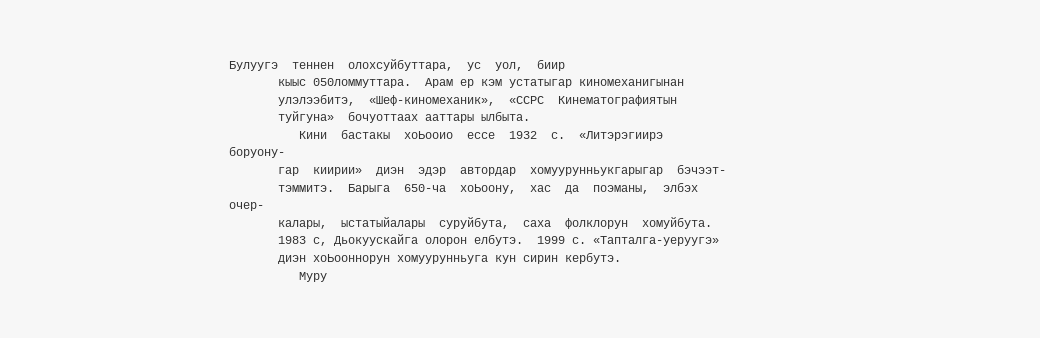Булуугэ  теннен  олохсуйбуттара,  ус  уол,  биир
       кыыс 050ломмуттара.  Арам ер кэм устатыгар киномеханигынан
       улэлээбитэ,  «Шеф-киномеханик»,  «ССРС  Кинематографиятын
       туйгуна»  бочуоттаах ааттары ылбыта.
          Кини  бастакы  хоЬооио  ессе  1932  с.  «Литэрэгиирэ  боруону-
       гар  киирии»  диэн  эдэр  автордар  хомуурунньукгарыгар  бэчээт-
       тэммитэ.  Барыга  650-ча  хоЬоону,  хас  да  поэманы,  элбэх  очер-
       калары,  ыстатыйалары  суруйбута,  саха  фолклорун  хомуйбута.
       1983 с, Дьокуускайга олорон елбутэ.  1999 с. «Тапталга-уеруугэ»
       диэн хоЬооннорун хомуурунньуга кун сирин кербутэ.
          Муру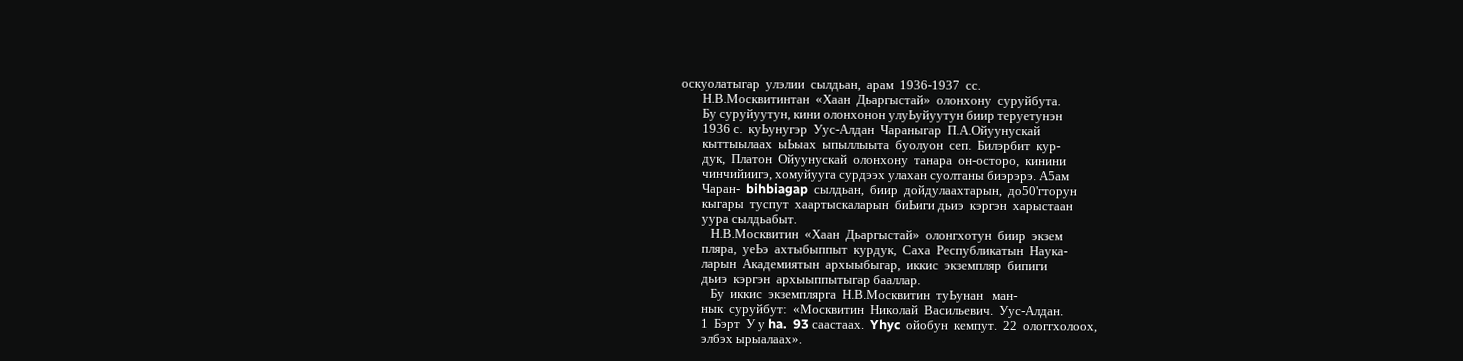оскуолатыгар  улэлии  сылдьан,  арам  1936-1937  сс.
       Н.В.Москвитинтан  «Хаан  Дьаргыстай»  олонхону  суруйбута.
       Бу суруйуутун, кини олонхонон улуЬуйуутун биир теруетунэн
       1936 с.  куЬунугэр  Уус-Алдан  Чараныгар  П.А.Ойуунускай
       кыттыылаах  ыЬыах  ыпыллыыта  буолуон  сеп.  Билэрбит  кур-
       дук,  Платон  Ойуунускай  олонхону  танара  он-осторо,  кинини
       чинчийиигэ, хомуйууга сурдээх улахан суолтаны биэрэрэ. А5ам
       Чаран-  bihbiagap  сылдьан,  биир  дойдулаахтарын,  до50'гторун
       кыгары  туспут  хаартыскаларын  биЬиги дьиэ  кэргэн  харыстаан
       уура сылдьабыт.
          Н.В.Москвитин  «Хаан  Дьаргыстай»  олонгхотун  биир  экзем
       пляра,  уеЬэ  ахтыбыппыт  курдук,  Саха  Республикатын  Наука-
       ларын  Академиятын  архыыбыгар,  иккис  экземпляр  бипиги
       дьиэ  кэргэн  архыыппытыгар бааллар.
          Бу  иккис  экземплярга  Н.В.Москвитин  туЬунан   ман-
       нык  суруйбут:  «Москвитин  Николай  Васильевич.  Уус-Алдан.
       1  Бэрт  У у ha.  93 саастаах.  Yhyc  ойобун  кемпут.  22  ологгхолоох,
       элбэх ырыалаах».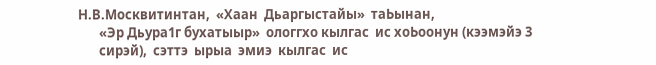Н.В.Москвитинтан,  «Хаан  Дьаргыстайы»  таЬынан,
       «Эр Дьура1г бухатыыр»  ологгхо кылгас  ис хоЬоонун (кээмэйэ 3
       сирэй),  сэттэ  ырыа  эмиэ  кылгас  ис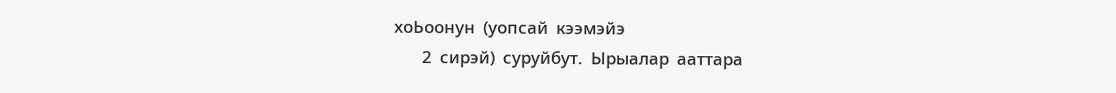хоЬоонун  (уопсай  кээмэйэ
       2  сирэй)  суруйбут.  Ырыалар  ааттара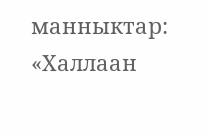манныктар:  «Халлаан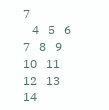7
   4   5   6   7   8   9   10   11   12   13   14